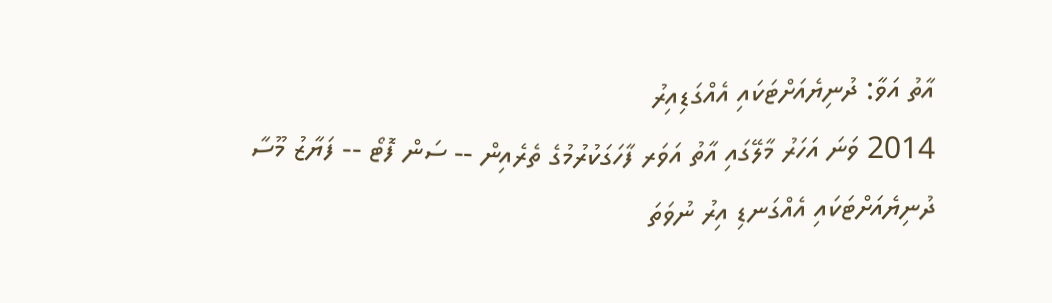އާތު އަވާ: ދުނިޔެއަށްޓަކައި އެއްގަޑިއިރު
2014 ވަނަ އަހަރު މާލޭގައި އާތު އަވަރ ފާހަގަކުރުމުގެ ތެރެއިން -- ސަން ފޮޓޯ -- ފަޔާޒު މޫސާ
ދުނިޔެއަށްޓަކައި އެއްގަނޑި އިރު ނުވަތަ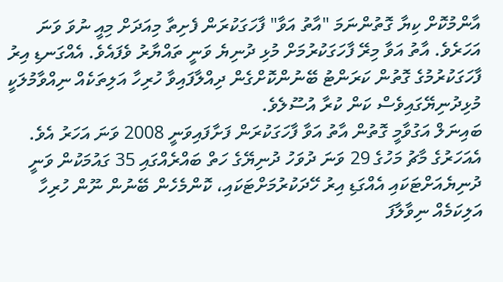އާންމުކޮށް ކިޔާ ގޮތުންނަމަ "އާތު އަވާ" ފާހަގަކުރަން ފެށިތާ މިއަދަށް މިއީ ނުވަ ވަނަ އަހަރެވެ. އާތު އަވާ މިރޭ ފާހަގަކުރުމަށް މުޅި ދުނިޔެ ވަނީ ތައްޔާރު ވެފައެވެ. އެއްގަނޑި އިރު ފާހަގަކުރުމުގެ ގޮތުން ކަރަންޓު ބޭނުންކޮށްގެން ދިއްލާފައިވާ ހުރިހާ އަލިތަކެއް ނިއްވާމުލަކީ މުޅިދުނިޔޭގައިވެސް ކަން ކުރާ އުސޫލެވެ.
ބައިނަލް އަގުވާމީ ގޮތުން އާތު އަވާ ފާހަގަކުރަން ފަށާފައިވަނީ 2008 ވަނަ އަހަރު އެވެ. އެއަހަރުގެ މާޗު މަހުގެ 29 ވަނަ ދުވަހު ދުނިޔޭގެ ހަތް ބައްރެއްގައި 35 ގައުމަކުން ވަނީ ދުނިޔެއަށްޓަކައި އެއްގަޑި އިރު ހޭދަކުރުމަށްޓަކައި، ކޮންމެހެން ބޭނުން ނޫން ހުރިހާ އަލިކަމެއް ނިވާލާފަ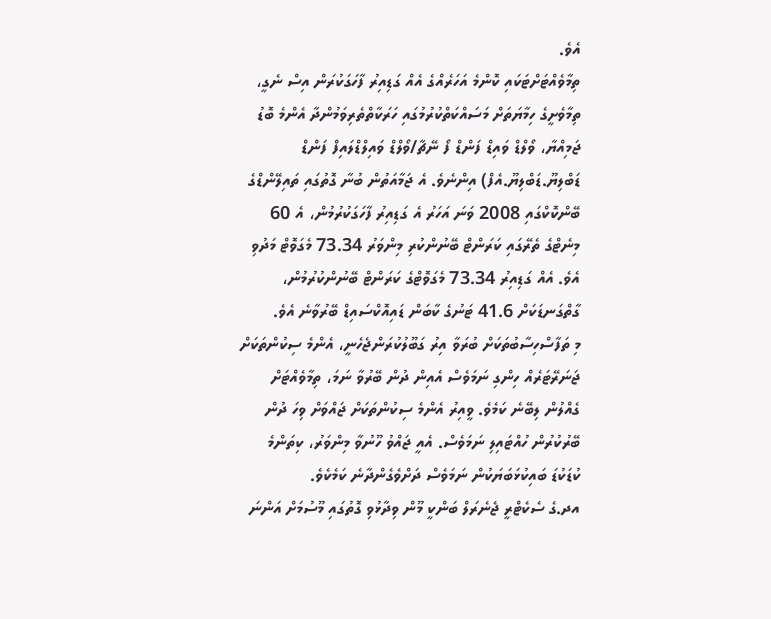އެވެ.
ތިމާވެއްޓަށްޓަކައި ކޮންމެ އަހަރެއްގެ އެއް ގަޑިއިރު ފާހަގަކުރަން އިސް ނެގީ، ތިމާވެށީގެ ހިމާޔަތަށް މަސައްކަތްކުރުމުގައި ހަރަކާތްތެރިވަމުންދާ އެންމެ ބޮޑު ޖަމިއްޔާ، ވޯލްޑް ވައިޑް ފަންޑް ފޯ ނޭޗާ/ވޯލްޑް ވައިލްޑްލައިފް ފަންޑް ޑަބްލިޔޫ.ޑަބްލިޔޫ.އެފް) އިންނެވެ. އެ ޖަމާއަތުން ބުނާ ގޮތުގައި ތައިލޭންޑްގެ ބޭންކޮކްގައި 2008 ވަނަ އަހަރު އެ ގަޑިއިރު ފާހަގަކުރުމުން، އެ 60 މިނެޓްގެ ތެރޭގައި ކަރަންޓް ބޭނުންކުރި މިންވަރު 73.34 މެގަވޮޓް މަދުވި އެވެ. އެއް ގަޑިއިރު 73.34 މެގަވޮޓްގެ ކަރަންޓް ބޭނުންކުރުމުން، ގާތްގަނޑަކަށް 41.6 ޓަނުގެ ކާބަން ޑައިއޮކްސައިޑް ބޭރުވާނެ އެވެ.
މި ތަފާސްހިސާބުތަކަށް ބުރަވާ އިރު ގަބޫލުކުރަންޖެހެނީ، އެންމެ ސިކުންތަކަށް ޖަނަރޭޓަރެއް ހިންގި ނަމަވެސް އެއިން ދުން ބޭރުވާ ނަމަ، ތިމާވެއްޓަށް ގެއްލުން ލިބޭނެ ކަމެވެ. ވީއިރު އެންމެ ސިކުންތަކަށް ޖައްވަށް ވިހަ ދުން ބޭރުކުރުން ހުއްޓައިލި ނަމަވެސް. އެއީ ޖައްވު ހޫނުވާ މިންވަރު، ކިތަންމެ ކުޑަކުޑަ ބައިކުޅަބަޔަކުން ނަމަވެސް ދަށްވެގެންދާނެ ކަމެކެވެ.
އދ.ގެ ސެކެޓްރީ ޖެނެރަލް ބަންކީ މޫން ވިދާޅުވި ގޮތުގައި މޫސުމަށް އަންނަ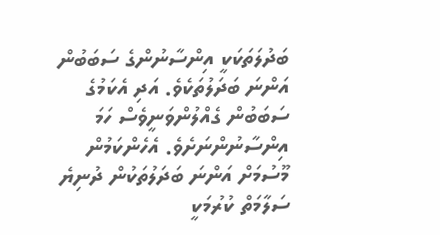ބަދުލަތަކަކީ އިންސާނުންގެ ސަބަބުން އަންނަ ބަދަލުތަކެވެ. އަދި އެކަމުގެ ސަބަބުން ގެއްލުންވަނީވެސް ހަމަ އިންސާނުންނަށެވެ. އެހެންކަމުން މޫސުމަށް އަންނަ ބަދަލުތަކުން ދުނިޔެ ސަލާމަތް ކުރުމަކީ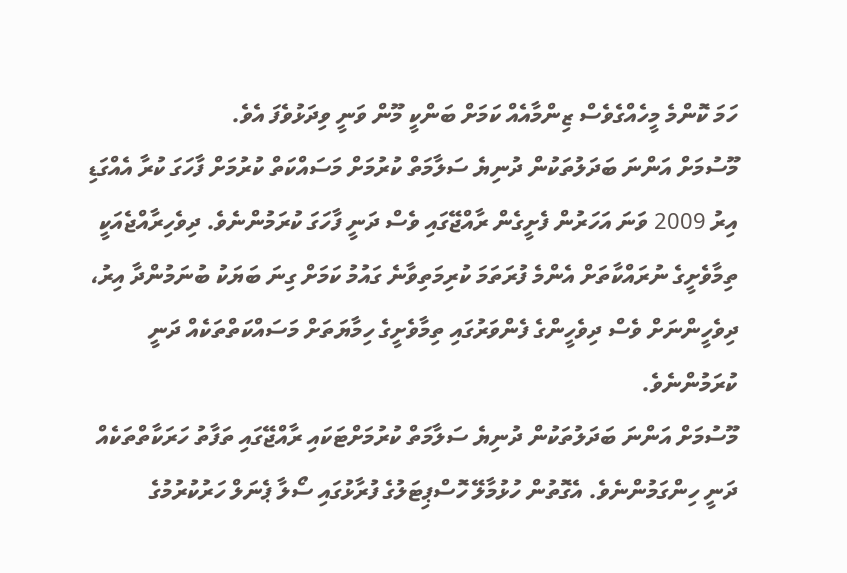ހަމަ ކޮންމެ މީހެއްގެވެސް ޒިންމާއެއް ކަމަށް ބަންކީ މޫން ވަނީ ވިދަޅުވެފަ އެވެ.
މޫސުމަށް އަންނަ ބަދަލުތަކުން ދުނިޔެ ސަލާމަތް ކުރުމަށް މަސައްކަތް ކުރުމަށް ފާހަގަ ކުރާ އެއްގަޑި އިރު 2009 ވަނަ އަހަރުން ފެށީގެން ރާއްޖޭގައި ވެސް ދަނީ ފާހަގަ ކުރަމުންނެވެ. ދިވެހިރާއްޖެއަކީ ތިމާވެށީގެ ނުރައްކާތަށް އެންމެ ފުރަތަމަ ކުރިމަތިވާނެ ގައުމު ކަމަށް ގިނަ ބަޔަކު ބުނަމުންދާ އިރު، ދިވެހީންނަށް ވެސް ދިވެހީންގެ ފެންވަރުގައި ތިމާވެށީގެ ހިމާޔަތަށް މަސައްކަތްތަކެއް ދަނީ ކުރަމުންނެވެ.
މޫސުމަށް އަންނަ ބަދަލުތަކުން ދުނިޔެ ސަލާމަތް ކުރުމަށްޓަކައި ރާއްޖޭގައި ތަފާތު ހަރަކާތްތަކެއް ދަނީ ހިންގަމުންނެވެ. އެގޮތުން ހުޅުމާލޭ ހޮސްޕިޓަލުގެ ފުރާޅުގައި ސޯލާ ޕެނަލް ހަރުކުރުމުގެ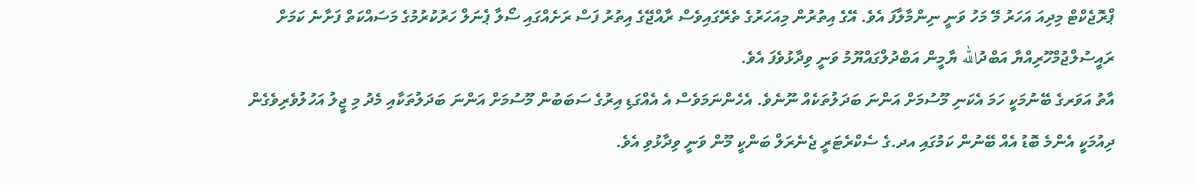ޕްރޮޖެކްޓް މިދިއަ އަހަރު މޭ މަހު ވަނީ ނިންމާލާފަ އެވެ. އޭގެ އިތުރުން މިއަހަރުގެ ތެރޭގައިވެސް ރާއްޖޭގެ އިތުރު ފަސް ރަށެއްގައި ސޯލާ ޕެނަލް ހަރުކުރުމުގެ މަސައްކަތް ފަށާނެ ކަމަށް ރައީސުލްޖުމްހޫރިއްޔާ އަބްދުالله ޔާމީން އަބްދުލްގައްޔޫމު ވަނީ ވިދާޅުވެފަ އެވެ.
އާތު އަވަރގެ ބޭނުމަކީ ހަމަ އެކަނި މޫސުމަށް އަންނަ ބަދަލުތަކެއް ނޫނެވެ. އެހެންނަމަވެސް އެ އެއްގަޑި އިރުގެ ސަބަބުން މޫސުމަށް އަންނަ ބަދަލުތަކާއި މެދު މި ޖީލު އަހުލުވެރިވެގެން ދިއުމަކީ އެންމެ ބޮޑު އެއް ބޭނުން ކަމުގައި އދ.ގެ ސެކްރެޓަރީ ޖެނެރަލް ބަންކީ މޫން ވަނީ ވިދާޅުވި އެވެ.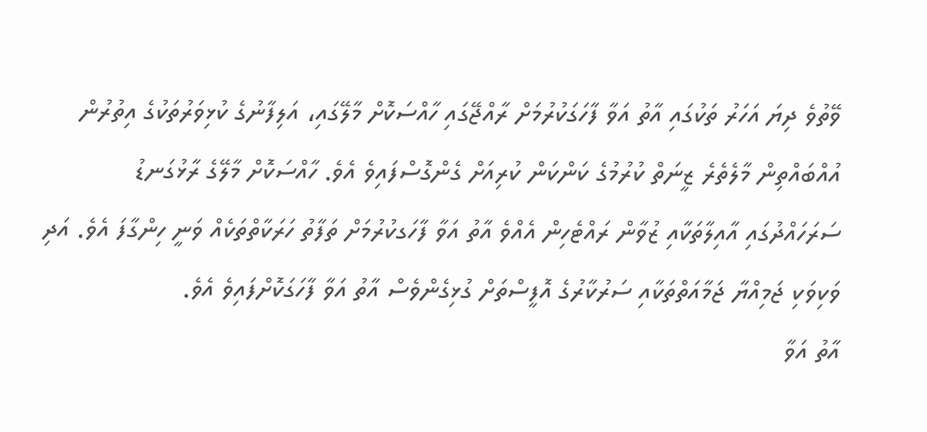ވޭތުވެ ދިޔަ އަހަރު ތަކުގައި އާތު އަވާ ފާހަގަކުރުމަށް ރާއްޖޭގައި ހާއްސަކޮށް މާލޭގައި، އަލިފާނުގެ ކުޅިވަރުތަކުގެ އިތުރުން އުއްބައްތިން މާލެތެރެ ޒީނަތް ކުރުމުގެ ކަންކަން ކުރިއަށް ގެންގޮސްފައިވެ އެވެ. ހާއްސަކޮށް މާލޭގެ ރާޅުގަނޑު ސަރަހައްދުގައި އާއިލާތަކާއި ޒުވާން ރައްޓެހިން އެއްވެ އާތު އަވާ ފާހަގކުރުމަށް ތަފާތު ހަރަކާތްތަކެއް ވަނީ ހިންގާފަ އެވެ. އަދި ވަކިވަކި ޖަމިއްޔާ ޖަމާއަތްތަކާއި ސަރުކާރުގެ އޮފީސްތަށް ގުޅިގެންވެސް އާތު އަވާ ފާހަގަކޮށްފައިވެ އެވެ.
އާތު އަވާ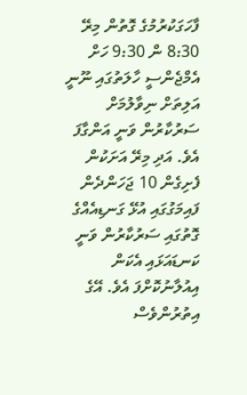ފާހަގަކުރުމުގެ ގޮތުން މިރޭ 8:30 ން 9:30 ހަށް އެމްޖެންސީ ހާލަތުގައި ނޫނީ އަލިތަށް ނިވާލުމަށް ސަރުކާރުން ވަނީ އަންގާފަ އެވެ. އަދި މިރޭ އަށަކުން ފެށިގެން 10 ޖަހަންދެން ފައިމަގުގައި އުޅޭ ގަނޑިއެއްގެ ގޮތުގައި ސަރުކާރުން ވަނީ ކަނޑައަޅައި އެކަން އިއުލާނުކޮށްފަ އެވެ. އޭގެ އިތުރުންވެސް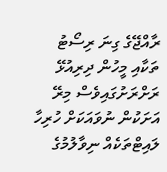ރާއްޖޭގެ ގިނަ ރިސޯޓު ތަކާއި މީހުން ދިރިއުޅޭ ރަށްރަށުގައިވެސް މިރޭ އަށަކުން ނުވައަކަށް ހުރިހާ ލައިޓްތަކެއް ނިވާލުމުގެ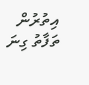އިތުރުން ތަފާތު ގިނަ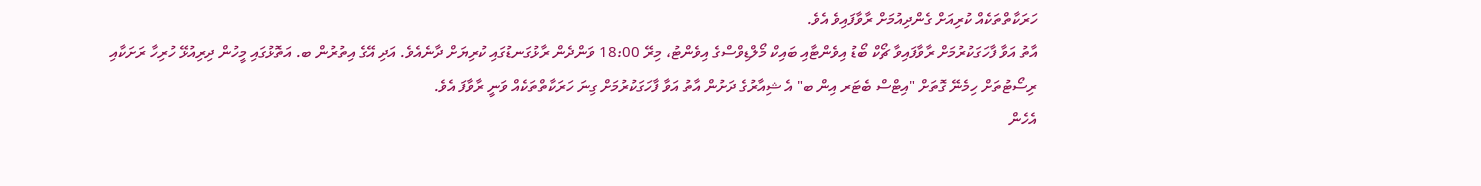ހަރަކާތްތަކެއް ކުރިއަށް ގެންދިއުމަށް ރާވާފައިވެ އެވެ.
އާތު އަވާ ފާހަގަކުރުމަށް ރާވާފައިވާ ޗޯކް ބޯޑު އިވެންޓާއި ބައިކް މޯލްޑިވްސްގެ އިވެންޓު، މިރޭ 18:00 ވަންދެން ރާޅުގަނޑުގައި ކުރިޔަށް ދާނެއެވެ. އަދި އޭގެ އިތުރުން ބ. އަތޮޅުގައި މީހުން ދިރިއުޅޭ ހުރިހާ ރަށަކާއި ރިސޯޓުތަށް ހިމެނޭ ގޮތަށް "އިޓްސް ބެޓަރ އިން ބ" އެ ޝިއާރުގެ ދަށުން އާތު އަވާ ފާހަގަކުރުމަށް ގިނަ ހަރަކާތްތަކެއް ވަނީ ރާވާފަ އެވެ.
އެހެން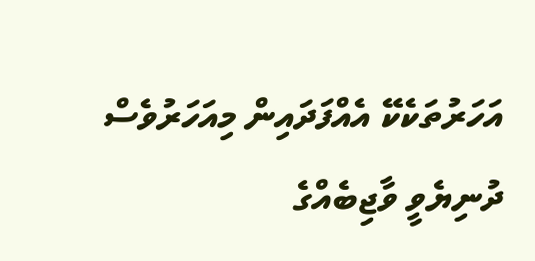އަހަރުތަކެކޭ އެއްފަދައިން މިއަހަރުވެސް ދުނިޔެވީ ވާޖިބެއްގެ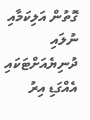ގޮތުން އަލިކަމާއި ނުލައި ދުނިޔެއަށްޓަކައި އެއްގަޑި އިރު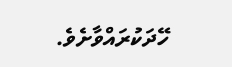ހޭދަކުރައްވާށެވެ.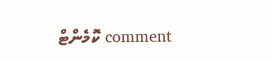comment ކޮމެންޓް